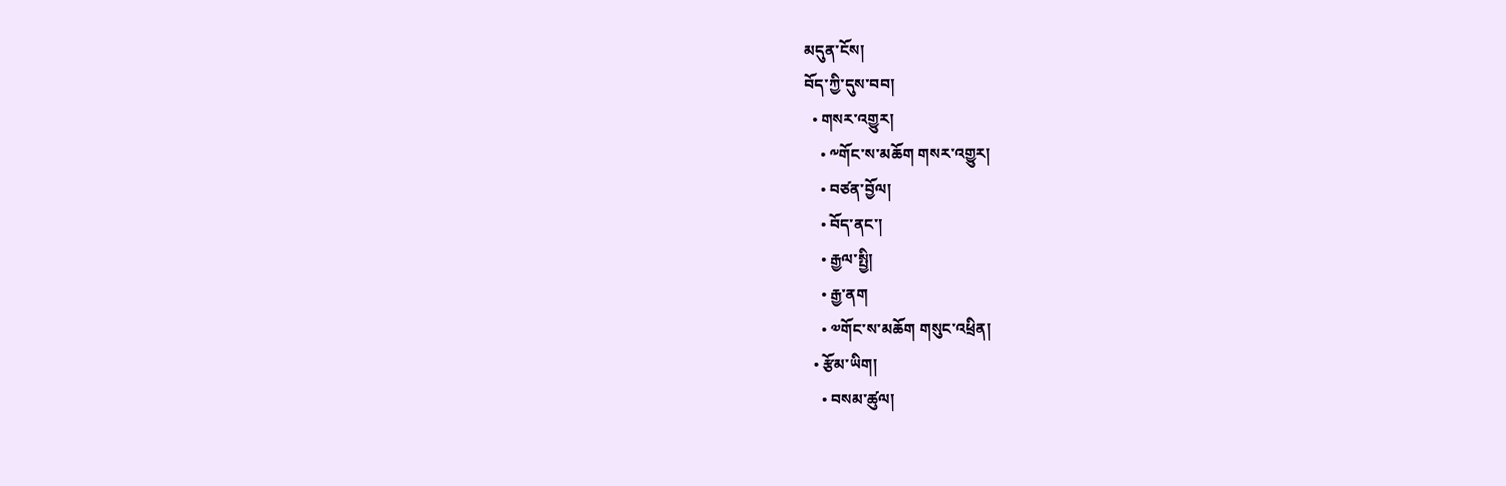མདུན་ངོས།
བོད་ཀྱི་དུས་བབ།
  • གསར་འགྱུར།
    • ༸གོང་ས་མཆོག གསར་འགྱུར།
    • བཙན་བྱོལ།
    • བོད་ནང་།
    • རྒྱལ་སྤྱི།
    • རྒྱ་ནག
    • ༧གོང་ས་མཆོག གསུང་འཕྲིན།
  • རྩོམ་ཡིག།
    • བསམ་ཚུལ།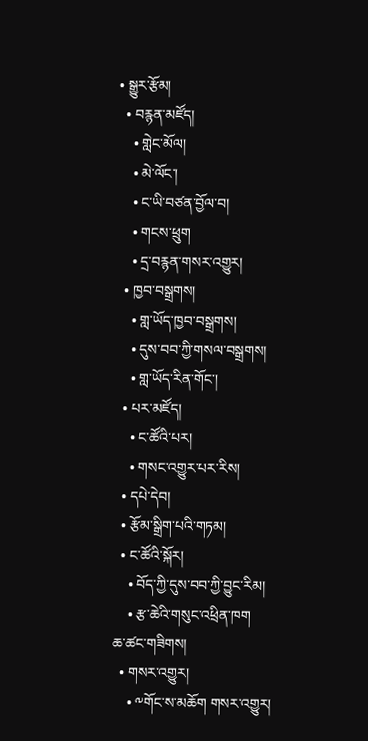• སྒྱུར་རྩོམ།
  • བརྙན་མཛོད།
    • གླེང་མོལ།
    • མེ་ལོང་།
    • ང་ཡི་བཙན་བྱོལ་བ།
    • གངས་ཕྲུག
    • དྲ་བརྙན་གསར་འགྱུར།
  • ཁྱབ་བསྒྲགས།
    • གླ་ཡོད་ཁྱབ་བསྒྲགས།
    • དུས་བབ་ཀྱི་གསལ་བསྒྲགས།
    • གླ་ཡོད་རིན་གོང་།
  • པར་མཛོད།
    • ང་ཚོའི་པར།
    • གསང་འགྱུར་པར་རིས།
  • དཔེ་དེབ།
  • རྩོམ་སྒྲིག་པའི་གཏམ།
  • ང་ཚོའི་སྐོར།
    • བོད་ཀྱི་དུས་བབ་ཀྱི་བྱུང་རིམ།
    • རྩ་ཆེའི་གསུང་འཕྲིན་ཁག
ཆ་ཚང་གཟིགས།
  • གསར་འགྱུར།
    • ༸གོང་ས་མཆོག གསར་འགྱུར།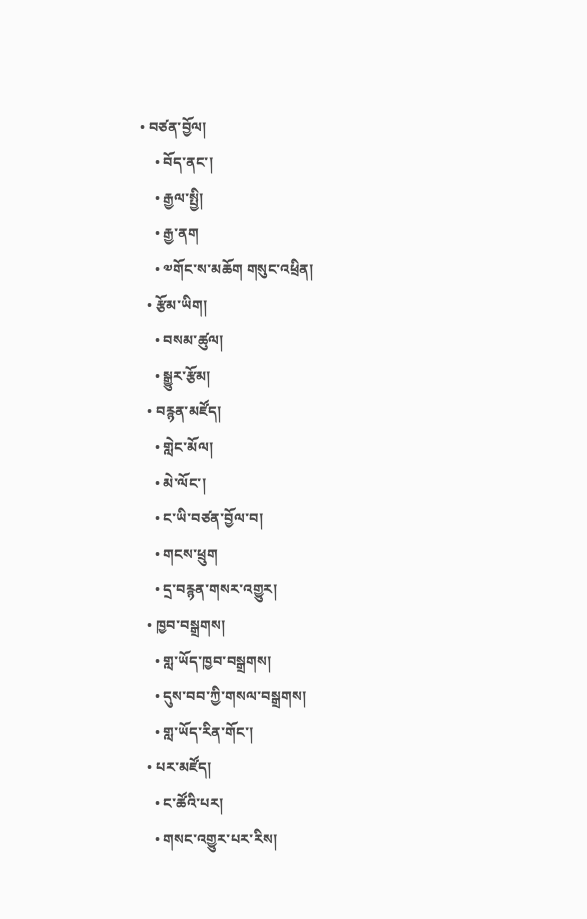• བཙན་བྱོལ།
    • བོད་ནང་།
    • རྒྱལ་སྤྱི།
    • རྒྱ་ནག
    • ༧གོང་ས་མཆོག གསུང་འཕྲིན།
  • རྩོམ་ཡིག།
    • བསམ་ཚུལ།
    • སྒྱུར་རྩོམ།
  • བརྙན་མཛོད།
    • གླེང་མོལ།
    • མེ་ལོང་།
    • ང་ཡི་བཙན་བྱོལ་བ།
    • གངས་ཕྲུག
    • དྲ་བརྙན་གསར་འགྱུར།
  • ཁྱབ་བསྒྲགས།
    • གླ་ཡོད་ཁྱབ་བསྒྲགས།
    • དུས་བབ་ཀྱི་གསལ་བསྒྲགས།
    • གླ་ཡོད་རིན་གོང་།
  • པར་མཛོད།
    • ང་ཚོའི་པར།
    • གསང་འགྱུར་པར་རིས།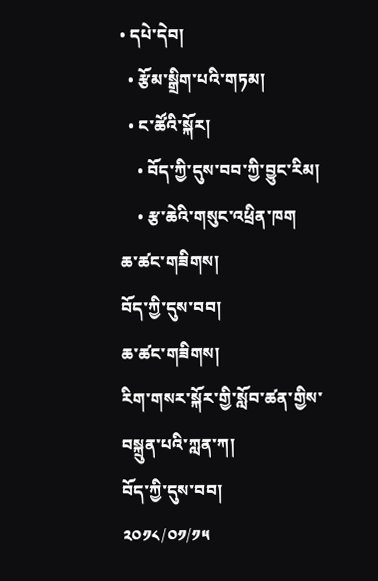• དཔེ་དེབ།
  • རྩོམ་སྒྲིག་པའི་གཏམ།
  • ང་ཚོའི་སྐོར།
    • བོད་ཀྱི་དུས་བབ་ཀྱི་བྱུང་རིམ།
    • རྩ་ཆེའི་གསུང་འཕྲིན་ཁག
ཆ་ཚང་གཟིགས།
བོད་ཀྱི་དུས་བབ།
ཆ་ཚང་གཟིགས།
རིག་གསར་སྐོར་གྱི་སློབ་ཚན་གྱིས་བསྐྲུན་པའི་ཀླན་ཀ།
བོད་ཀྱི་དུས་བབ།
༢༠༡༨/༠༡/༡༥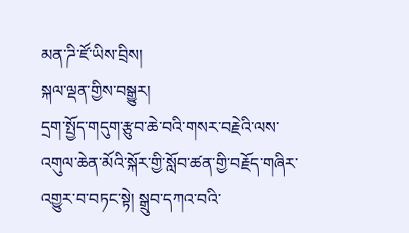མན་ཌི་ཛོ་ཡིས་བྲིས།
སྐལ་ལྡན་གྱིས་བསྒྱུར།
དྲག་སྤྱོད་གདུག་རྩུབ་ཆེ་བའི་གསར་བརྗེའི་ལས་འགུལ་ཆེན་མོའི་སྐོར་གྱི་སློབ་ཚན་གྱི་བརྗོད་གཞིར་འགྱུར་བ་བཏང་སྟེ། སྒྲུབ་དཀའ་བའི་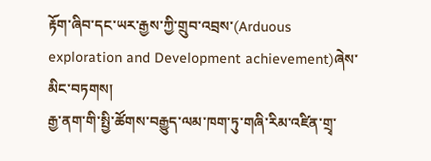རྟོག་ཞིབ་དང་ཡར་རྒྱས་ཀྱི་གྲུབ་འབྲས་(Arduous exploration and Development achievement)ཞེས་མིང་བཏགས།
རྒྱ་ནག་གི་སྤྱི་ཚོགས་བརྒྱུད་ལམ་ཁག་ཏུ་གཞི་རིམ་འཛིན་གྲྭ་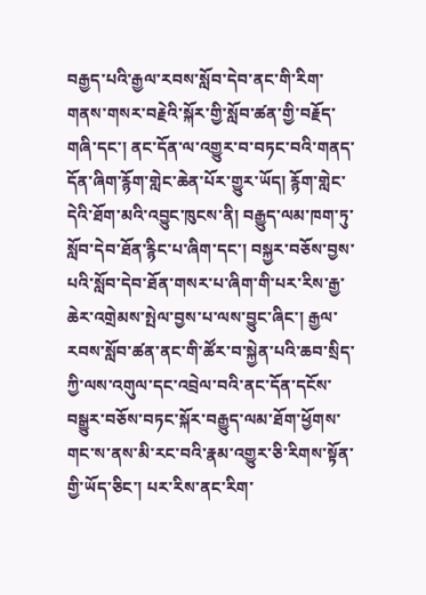བརྒྱད་པའི་རྒྱལ་རབས་སློབ་དེབ་ནང་གི་རིག་གནས་གསར་བརྗེའི་སྐོར་གྱི་སློབ་ཚན་གྱི་བརྗོད་གཞི་དང་། ནང་དོན་ལ་འགྱུར་བ་བཏང་བའི་གནད་དོན་ཞིག་རྙོག་གླེང་ཆེན་པོར་གྱུར་ཡོད། རྙོག་གླེང་དེའི་ཐོག་མའི་འབྱུང་ཁུངས་ནི། བརྒྱུད་ལམ་ཁག་ཏུ་སློབ་དེབ་ཐོན་རྙིང་པ་ཞིག་དང་། བསྐྱར་བཅོས་བྱས་པའི་སློབ་དེབ་ཐོན་གསར་པ་ཞིག་གི་པར་རིས་རྒྱ་ཆེར་འགྲེམས་སྤེལ་བྱས་པ་ལས་བྱུང་ཞིང་། རྒྱལ་རབས་སློབ་ཚན་ནང་གི་ཚོར་བ་སྐྱེན་པའི་ཆབ་སྲིད་ཀྱི་ལས་འགུལ་དང་འབྲེལ་བའི་ནང་དོན་དངོས་བསྒྱུར་བཅོས་བཏང་སྐོར་བརྒྱུད་ལམ་ཐོག་ཕྱོགས་གང་ས་ནས་མི་རང་བའི་རྣམ་འགྱུར་ཅི་རིགས་སྟོན་གྱི་ཡོད་ཅིང་། པར་རིས་ནང་རིག་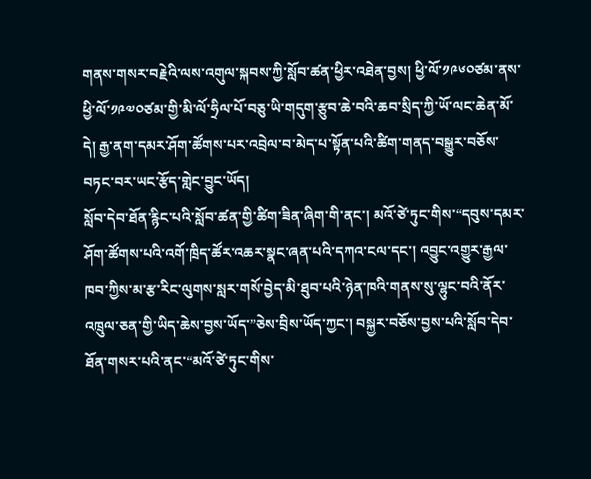གནས་གསར་བརྗེའི་ལས་འགུལ་སྐབས་ཀྱི་སློབ་ཚན་ཕྱིར་འཐེན་བྱས། ཕྱི་ལོ་༡༩༦༠ཙམ་ནས་ཕྱི་ལོ་༡༩༧༠ཙམ་གྱི་མི་ལོ་ཧྲིལ་པོ་བཅུ་ཡི་གདུག་རྩུབ་ཆེ་བའི་ཆབ་སྲིད་ཀྱི་ཡོ་ལང་ཆེན་མོ་དེ། རྒྱ་ནག་དམར་ཤོག་ཚོགས་པར་འབྲེལ་བ་མེད་པ་སྟོན་པའི་ཚིག་གནད་བསྒྱུར་བཅོས་བཏང་བར་ཡང་རྩོད་གླེང་བྱུང་ཡོད།
སློབ་དེབ་ཐོན་རྙིང་པའི་སློབ་ཚན་གྱི་ཚིག་ཟིན་ཞིག་གི་ནང་། མའོ་ཙེ་ཏུང་གིས་“དབུས་དམར་ཤོག་ཚོགས་པའི་འགོ་ཁྲིད་ཚོར་འཆར་སྣང་ཞན་པའི་དཀའ་ངལ་དང་། འབྱུང་འགྱུར་རྒྱལ་ཁབ་ཀྱིས་མ་རྩ་རིང་ལུགས་སླར་གསོ་བྱེད་མི་ཐུབ་པའི་ཉེན་ཁའི་གནས་སུ་ལྷུང་བའི་ནོར་འཁྲུལ་ཅན་གྱི་ཡིད་ཆེས་བྱས་ཡོད་”ཅེས་བྲིས་ཡོད་ཀྱང་། བསྐྱར་བཅོས་བྱས་པའི་སློབ་དེབ་ཐོན་གསར་པའི་ནང་“མའོ་ཙེ་ཏུང་གིས་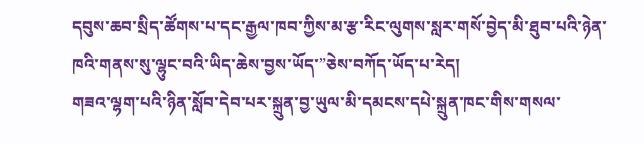དབུས་ཆབ་སྲིད་ཚོགས་པ་དང་རྒྱལ་ཁབ་ཀྱིས་མ་རྩ་རིང་ལུགས་སླར་གསོ་བྱེད་མི་ཐུབ་པའི་ཉེན་ཁའི་གནས་སུ་ལྷུང་བའི་ཡིད་ཆེས་བྱས་ཡོད་”ཅེས་བཀོད་ཡོད་པ་རེད།
གཟའ་ལྷག་པའི་ཉིན་སློབ་དེབ་པར་སྐྲུན་བྱ་ཡུལ་མི་དམངས་དཔེ་སྐྲུན་ཁང་གིས་གསལ་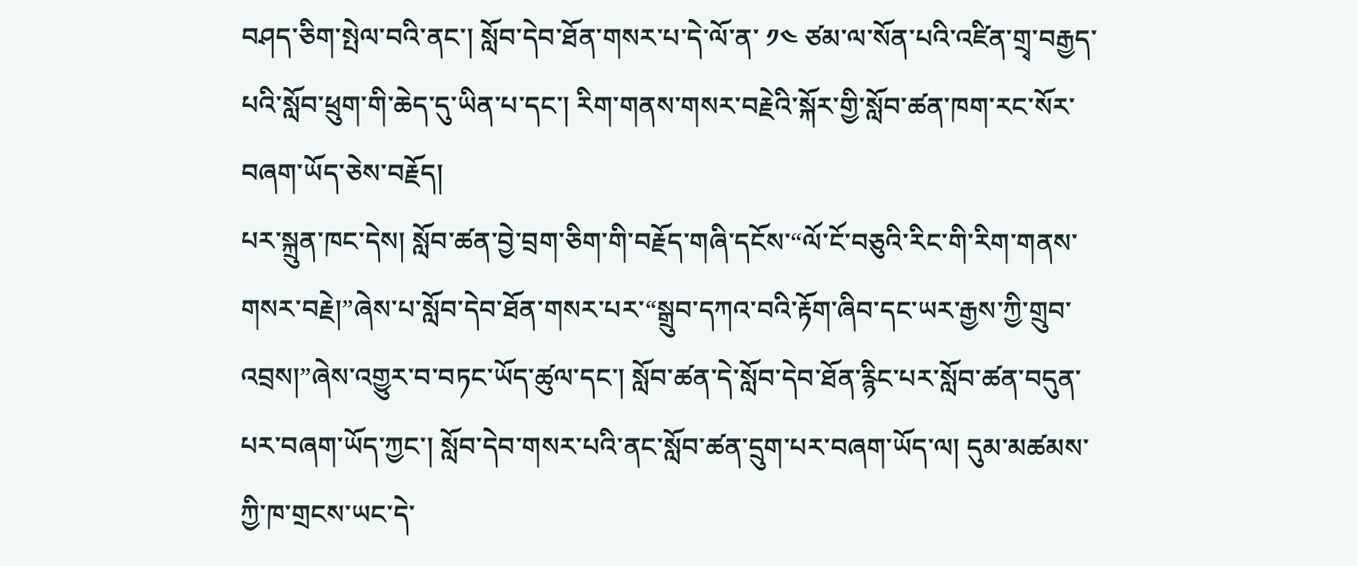བཤད་ཅིག་སྤེལ་བའི་ནང་། སློབ་དེབ་ཐོན་གསར་པ་དེ་ལོ་ན་ ༡༤ ཙམ་ལ་སོན་པའི་འཛིན་གྲྭ་བརྒྱད་པའི་སློབ་ཕྲུག་གི་ཆེད་དུ་ཡིན་པ་དང་། རིག་གནས་གསར་བརྗེའི་སྐོར་གྱི་སློབ་ཚན་ཁག་རང་སོར་བཞག་ཡོད་ཅེས་བརྗོད།
པར་སྐྲུན་ཁང་དེས། སློབ་ཚན་བྱེ་བྲག་ཅིག་གི་བརྗོད་གཞི་དངོས་“ལོ་ངོ་བཅུའི་རིང་གི་རིག་གནས་གསར་བརྗེ།”ཞེས་པ་སློབ་དེབ་ཐོན་གསར་པར་“སྒྲུབ་དཀའ་བའི་རྟོག་ཞིབ་དང་ཡར་རྒྱས་ཀྱི་གྲུབ་འབྲས།”ཞེས་འགྱུར་བ་བཏང་ཡོད་ཚུལ་དང་། སློབ་ཚན་དེ་སློབ་དེབ་ཐོན་རྙིང་པར་སློབ་ཚན་བདུན་པར་བཞག་ཡོད་ཀྱང་། སློབ་དེབ་གསར་པའི་ནང་སློབ་ཚན་དྲུག་པར་བཞག་ཡོད་ལ། དུམ་མཚམས་ཀྱི་ཁ་གྲངས་ཡང་དེ་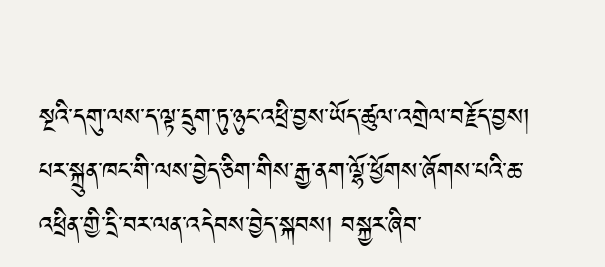སྔའི་དགུ་ལས་ད་ལྟ་དྲུག་ཏུ་ཉུང་འཕྲི་བྱས་ཡོད་ཚུལ་འགྲེལ་བརྗོད་བྱས།
པར་སྐྲུན་ཁང་གི་ལས་བྱེད་ཅིག་གིས་རྒྱ་ནག་ལྷོ་ཕྱོགས་ཞོགས་པའི་ཆ་འཕྲིན་གྱི་དྲི་བར་ལན་འདེབས་བྱེད་སྐབས། བསྐྱར་ཞིབ་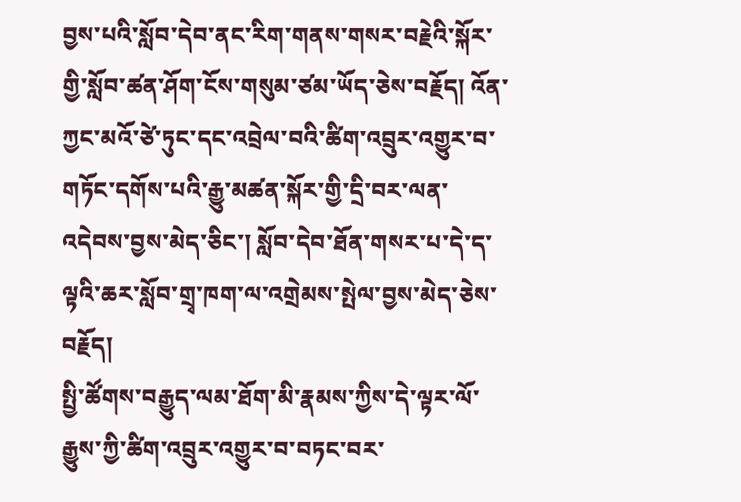བྱས་པའི་སློབ་དེབ་ནང་རིག་གནས་གསར་བརྗེའི་སྐོར་གྱི་སློབ་ཚན་ཤོག་ངོས་གསུམ་ཙམ་ཡོད་ཅེས་བརྗོད། འོན་ཀྱང་མའོ་ཙེ་ཏུང་དང་འབྲེལ་བའི་ཚིག་འབྲུར་འགྱུར་བ་གཏོང་དགོས་པའི་རྒྱུ་མཚན་སྐོར་གྱི་དྲི་བར་ལན་འདེབས་བྱས་མེད་ཅིང་། སློབ་དེབ་ཐོན་གསར་པ་དེ་ད་ལྟའི་ཆར་སློབ་གྲྭ་ཁག་ལ་འགྲེམས་སྤེལ་བྱས་མེད་ཅེས་བརྗོད།
སྤྱི་ཚོགས་བརྒྱུད་ལམ་ཐོག་མི་རྣམས་ཀྱིས་དེ་ལྟར་ལོ་རྒྱུས་ཀྱི་ཚིག་འབྲུར་འགྱུར་བ་བཏང་བར་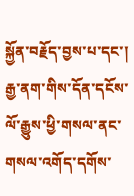སྐྱོན་བརྗོད་བྱས་པ་དང་། རྒྱ་ནག་གིས་དོན་དངོས་ལོ་རྒྱུས་ཕྱི་གསལ་ནང་གསལ་འགོད་དགོས་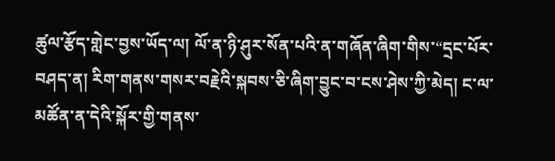ཚུལ་རྩོད་གླེང་བྱས་ཡོད་ལ། ལོ་ན་ཉི་ཤུར་སོན་པའི་ན་གཞོན་ཞིག་གིས་“དྲང་པོར་བཤད་ན། རིག་གནས་གསར་བརྗེའི་སྐབས་ཅི་ཞིག་བྱུང་བ་ངས་ཤེས་ཀྱི་མེད། ང་ལ་མཚོན་ན་དེའི་སྐོར་གྱི་གནས་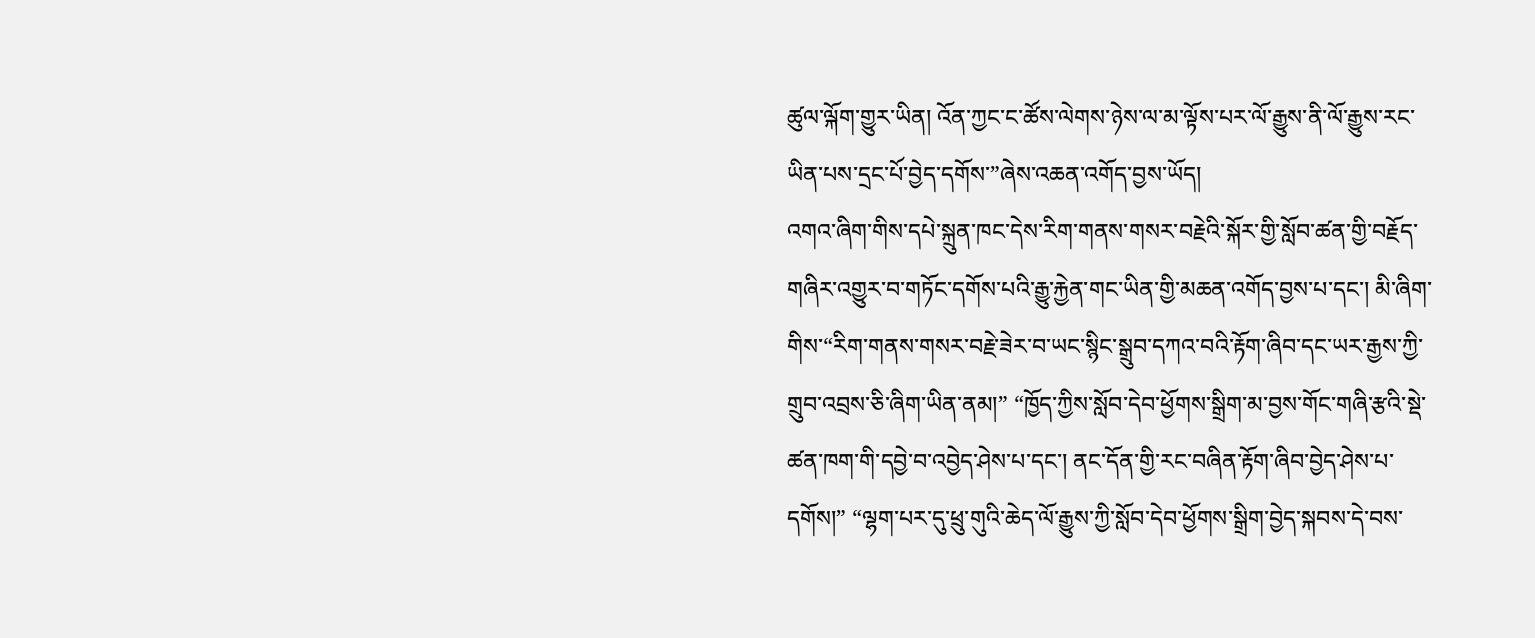ཚུལ་ལྐོག་གྱུར་ཡིན། འོན་ཀྱང་ང་ཚོས་ལེགས་ཉེས་ལ་མ་ལྟོས་པར་ལོ་རྒྱུས་ནི་ལོ་རྒྱུས་རང་ཡིན་པས་དྲང་པོ་བྱེད་དགོས་”ཞེས་འཆན་འགོད་བྱས་ཡོད།
འགའ་ཞིག་གིས་དཔེ་སྐྲུན་ཁང་དེས་རིག་གནས་གསར་བརྗེའི་སྐོར་གྱི་སློབ་ཚན་གྱི་བརྗོད་གཞིར་འགྱུར་བ་གཏོང་དགོས་པའི་རྒྱུ་རྐྱེན་གང་ཡིན་གྱི་མཆན་འགོད་བྱས་པ་དང་། མི་ཞིག་གིས་“རིག་གནས་གསར་བརྗེ་ཟེར་བ་ཡང་སྙིང་སྒྲུབ་དཀའ་བའི་རྟོག་ཞིབ་དང་ཡར་རྒྱས་ཀྱི་གྲུབ་འབྲས་ཅི་ཞིག་ཡིན་ནམ།” “ཁྱོད་ཀྱིས་སློབ་དེབ་ཕྱོགས་སྒྲིག་མ་བྱས་གོང་གཞི་རྩའི་སྡེ་ཚན་ཁག་གི་དབྱེ་བ་འབྱེད་ཤེས་པ་དང་། ནང་དོན་གྱི་རང་བཞིན་རྟོག་ཞིབ་བྱེད་ཤེས་པ་དགོས།” “ལྷག་པར་དུ་ཕྲུ་གུའི་ཆེད་ལོ་རྒྱུས་ཀྱི་སློབ་དེབ་ཕྱོགས་སྒྲིག་བྱེད་སྐབས་དེ་བས་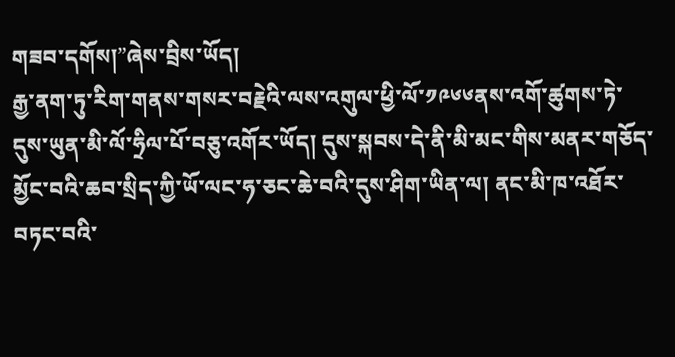གཟབ་དགོས།”ཞེས་བྲིས་ཡོད།
རྒྱ་ནག་ཏུ་རིག་གནས་གསར་བརྗེའི་ལས་འགུལ་ཕྱི་ལོ་༡༩༦༦ནས་འགོ་ཚུགས་ཏེ་དུས་ཡུན་མི་ལོ་ཧྲིལ་པོ་བཅུ་འགོར་ཡོད། དུས་སྐབས་དེ་ནི་མི་མང་གིས་མནར་གཅོད་མྱོང་བའི་ཆབ་སྲིད་ཀྱི་ཡོ་ལང་ཧ་ཅང་ཆེ་བའི་དུས་ཤིག་ཡིན་ལ། ནང་མི་ཁ་འཐོར་བཏང་བའི་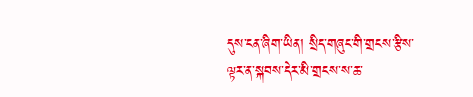དུས་ངན་ཞིག་ཡིན། སྲིད་གཞུང་གི་གྲངས་རྩིས་ལྟར་ན་སྐབས་དེར་མི་གྲངས་ས་ཆ་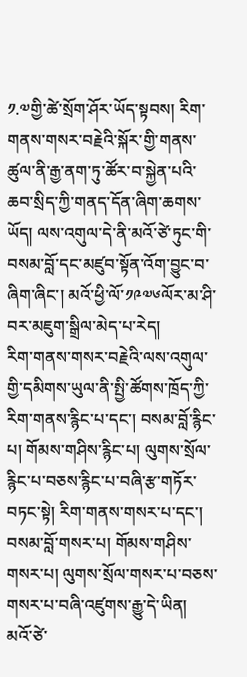༡.༧གྱི་ཚེ་སྲོག་ཤོར་ཡོད་སྟབས། རིག་གནས་གསར་བརྗེའི་སྐོར་གྱི་གནས་ཚུལ་ནི་རྒྱ་ནག་ཏུ་ཚོར་བ་སྐྱེན་པའི་ཆབ་སྲིད་ཀྱི་གནད་དོན་ཞིག་ཆགས་ཡོད། ལས་འགུལ་དེ་ནི་མའོ་ཙེ་ཏུང་གི་བསམ་བློ་དང་མཛུབ་སྟོན་འོག་བྱུང་བ་ཞིག་ཞིང་། མའོ་ཕྱི་ལོ་༡༩༧༦ལོར་མ་ཤི་བར་མཇུག་སྒྲིལ་མེད་པ་རེད།
རིག་གནས་གསར་བརྗེའི་ལས་འགུལ་གྱི་དམིགས་ཡུལ་ནི་སྤྱི་ཚོགས་ཁྲོད་ཀྱི་རིག་གནས་རྙིང་པ་དང་། བསམ་བློ་རྙིང་པ། གོམས་གཤིས་རྙིང་པ། ལུགས་སྲོལ་རྙིང་པ་བཅས་རྙིང་པ་བཞི་རྩ་གཏོར་བཏང་སྟེ། རིག་གནས་གསར་པ་དང་། བསམ་བློ་གསར་པ། གོམས་གཤིས་གསར་པ། ལུགས་སྲོལ་གསར་པ་བཅས་གསར་པ་བཞི་འཛུགས་རྒྱུ་དེ་ཡིན། མའོ་ཙེ་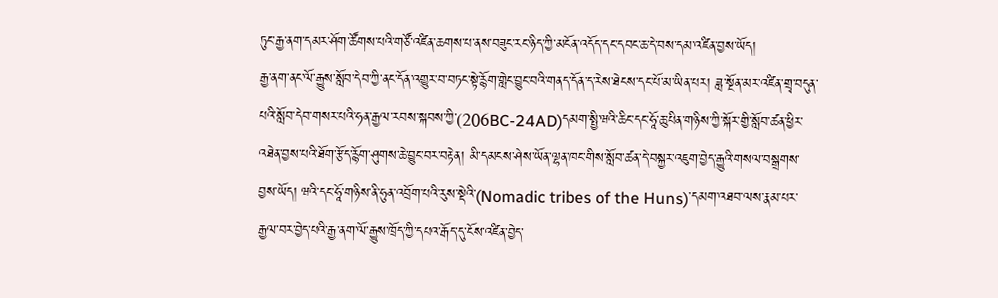ཏུང་རྒྱ་ནག་དམར་ཤོག་ཚོགས་པའི་གཙོ་འཛིན་ཆགས་པ་ནས་བཟུང་རང་ཉིད་ཀྱི་མངོན་འདོད་དང་དབང་ཆ་དེ་བས་དམ་འཛིན་བྱས་ཡོད།
རྒྱ་ནག་ནང་ལོ་རྒྱུས་སློབ་དེབ་ཀྱི་ནང་དོན་འགྱུར་བ་བཏང་སྟེ་རྙོག་གླེང་བྱུང་བའི་གནད་དོན་ད་རེས་ཐེངས་དང་པོ་མ་ཡིན་པར། ཟླ་སྔོན་མར་འཛིན་གྲྭ་བདུན་པའི་སློབ་དེབ་གསར་པའི་ཧན་རྒྱལ་རབས་སྐབས་ཀྱི་(206BC-24AD)དམག་སྤྱི་ཝའི་ཆིང་དང་ཧཱོ་ཆུ་པིན་གཉིས་ཀྱི་སྐོར་གྱི་སློབ་ཚན་ཕྱིར་འཐེན་བྱས་པའི་ཐོག་རྩོད་རྙོག་ཤུགས་ཆེ་བྱུང་བར་བརྟེན། མི་དམངས་ཤེས་ཡོན་ལྷན་ཁང་གིས་སློབ་ཚན་དེ་བསྐྱར་འཇུག་བྱེད་རྒྱུའི་གསལ་བསྒྲགས་བྱས་ཡོད། ཝའི་དང་ཧཱོ་གཉིས་ནི་ཧུན་འབྲོག་པའི་རུས་སྡེའི་(Nomadic tribes of the Huns)་དམག་འཐབ་ལས་རྣམ་པར་རྒྱལ་བར་བྱེད་པའི་རྒྱ་ནག་ལོ་རྒྱུས་ཁྲོད་ཀྱི་དཔའ་རྒོད་དུ་ངོས་འཛིན་བྱེད་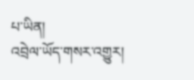པ་ཡིན།
འབྲེལ་ཡོད་གསར་འགྱུར།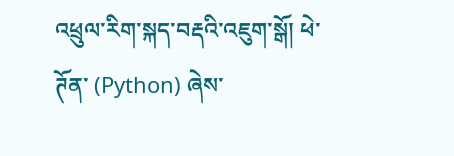འཕྲུལ་རིག་སྐད་བརྡའི་འཇུག་སྒོ། ཕེ་ཊོན་ (Python) ཞེས་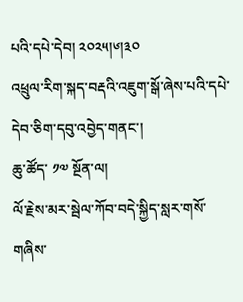པའི་དཔེ་དེབ། ༢༠༢༥།༦།༣༠
འཕྲུལ་རིག་སྐད་བརྡའི་འཇུག་སྒོ་ཞེས་པའི་དཔེ་དེབ་ཅིག་དབུ་འབྱེད་གནང་།
ཆུ་ཚོད་ ༡༧ སྔོན་ལ།
ལོ་རྗེས་མར་སྦེལ་ཀོབ་བདེ་སྐྱིད་སླར་གསོ་གཞིས་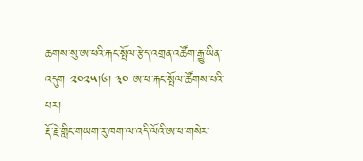ཆགས་སུ་ཨ་ཕའི་རྐང་སྤོལ་རྩེད་འགྲན་འཚོག་རྒྱུ་ཡིན་འདུག ༢༠༢༥།༦། ༣༠ ཨ་ཕ་རྐང་སྤོལ་ཚོགས་པའི་པར།
རྡོ་རྗེ་གླིང་གཡག་རུ་ཁག་ལ་འདི་ལོའི་ཨ་ཕ་གསེར་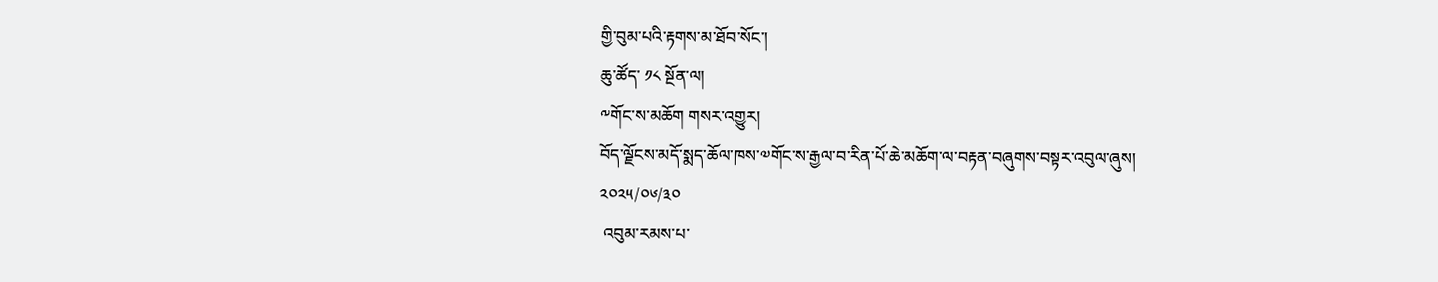གྱི་བུམ་པའི་རྟགས་མ་ཐོབ་སོང་།
ཆུ་ཚོད་ ༡༨ སྔོན་ལ།
༸གོང་ས་མཆོག གསར་འགྱུར།
བོད་ལྗོངས་མདོ་སྨད་ཆོལ་ཁས་༧གོང་ས་རྒྱལ་བ་རིན་པོ་ཆེ་མཆོག་ལ་བརྟན་བཞུགས་བསྟར་འབུལ་ཞུས།
༢༠༢༥/༠༦/༣༠
 འབུམ་རམས་པ་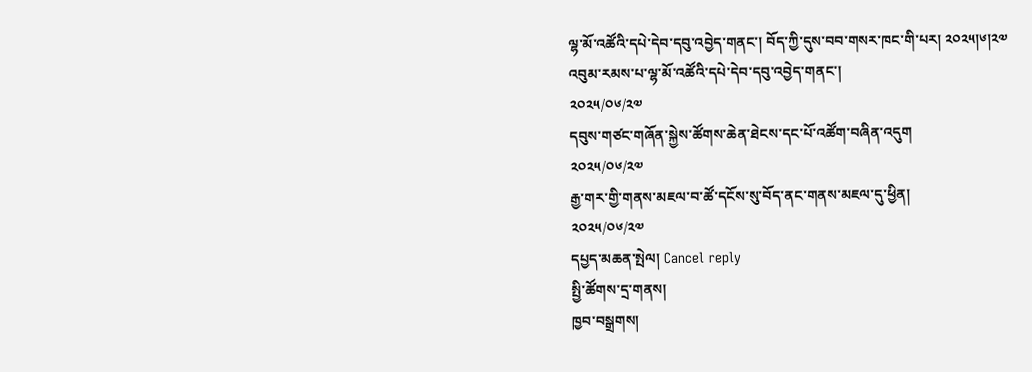ལྷ་མོ་འཚོའི་དཔེ་དེབ་དབུ་འབྱེད་གནང་། བོད་ཀྱི་དུས་བབ་གསར་ཁང་གི་པར། ༢༠༢༥།༦།༢༧
འབུམ་རམས་པ་ལྷ་མོ་འཚོའི་དཔེ་དེབ་དབུ་འབྱེད་གནང་།
༢༠༢༥/༠༦/༢༧
དབུས་གཙང་གཞོན་སྐྱེས་ཚོགས་ཆེན་ཐེངས་དང་པོ་འཚོག་བཞིན་འདུག
༢༠༢༥/༠༦/༢༧
རྒྱ་གར་གྱི་གནས་མཇལ་བ་ཚོ་དངོས་སུ་བོད་ནང་གནས་མཇལ་དུ་ཕྱིན།
༢༠༢༥/༠༦/༢༧
དཔྱད་མཆན་སྤེལ། Cancel reply
སྤྱི་ཚོགས་དྲ་གནས།
ཁྱབ་བསྒྲགས།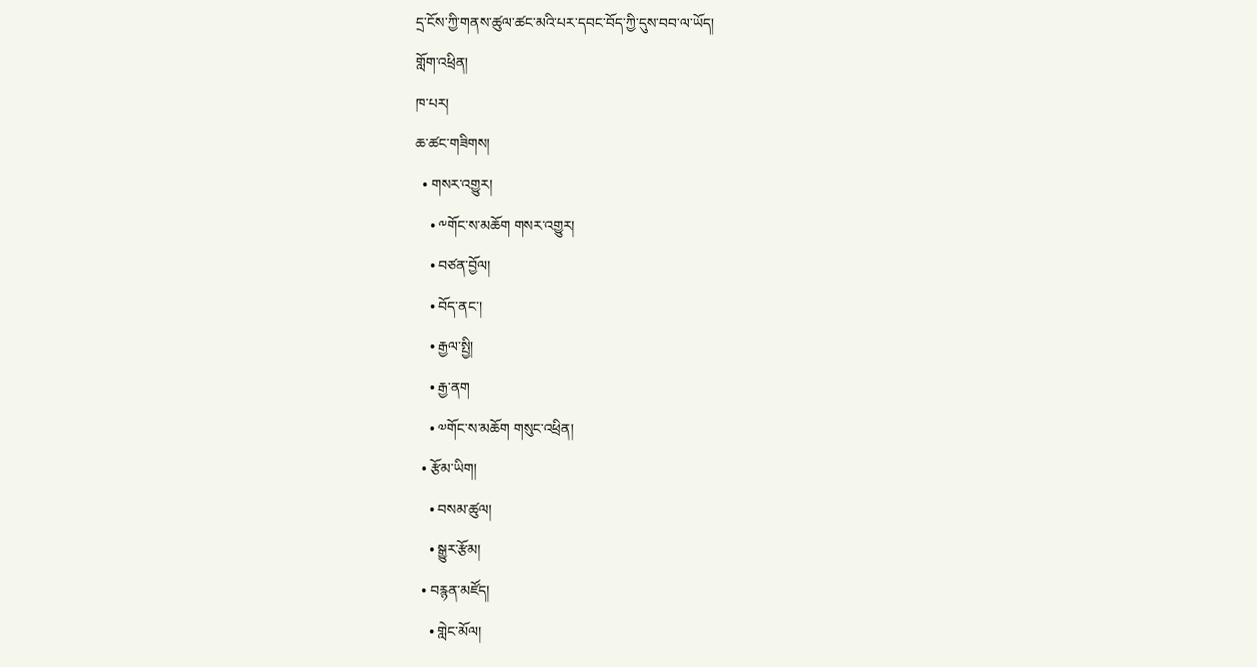དྲ་ངོས་ཀྱི་གནས་ཚུལ་ཚང་མའི་པར་དབང་བོད་ཀྱི་དུས་བབ་ལ་ཡོད།
གློག་འཕྲིན།
ཁ་པར།
ཆ་ཚང་གཟིགས།
  • གསར་འགྱུར།
    • ༸གོང་ས་མཆོག གསར་འགྱུར།
    • བཙན་བྱོལ།
    • བོད་ནང་།
    • རྒྱལ་སྤྱི།
    • རྒྱ་ནག
    • ༧གོང་ས་མཆོག གསུང་འཕྲིན།
  • རྩོམ་ཡིག།
    • བསམ་ཚུལ།
    • སྒྱུར་རྩོམ།
  • བརྙན་མཛོད།
    • གླེང་མོལ།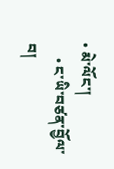• མེ་ལོང་།
    • ང་ཡི་བཙན་བྱོལ་བ།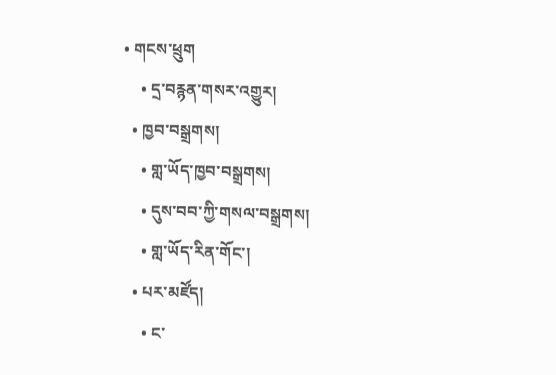• གངས་ཕྲུག
    • དྲ་བརྙན་གསར་འགྱུར།
  • ཁྱབ་བསྒྲགས།
    • གླ་ཡོད་ཁྱབ་བསྒྲགས།
    • དུས་བབ་ཀྱི་གསལ་བསྒྲགས།
    • གླ་ཡོད་རིན་གོང་།
  • པར་མཛོད།
    • ང་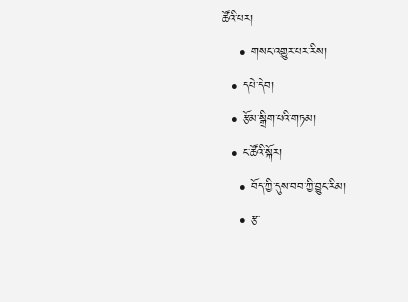ཚོའི་པར།
    • གསང་འགྱུར་པར་རིས།
  • དཔེ་དེབ།
  • རྩོམ་སྒྲིག་པའི་གཏམ།
  • ང་ཚོའི་སྐོར།
    • བོད་ཀྱི་དུས་བབ་ཀྱི་བྱུང་རིམ།
    • རྩ་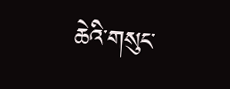ཆེའི་གསུང་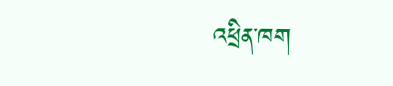འཕྲིན་ཁག